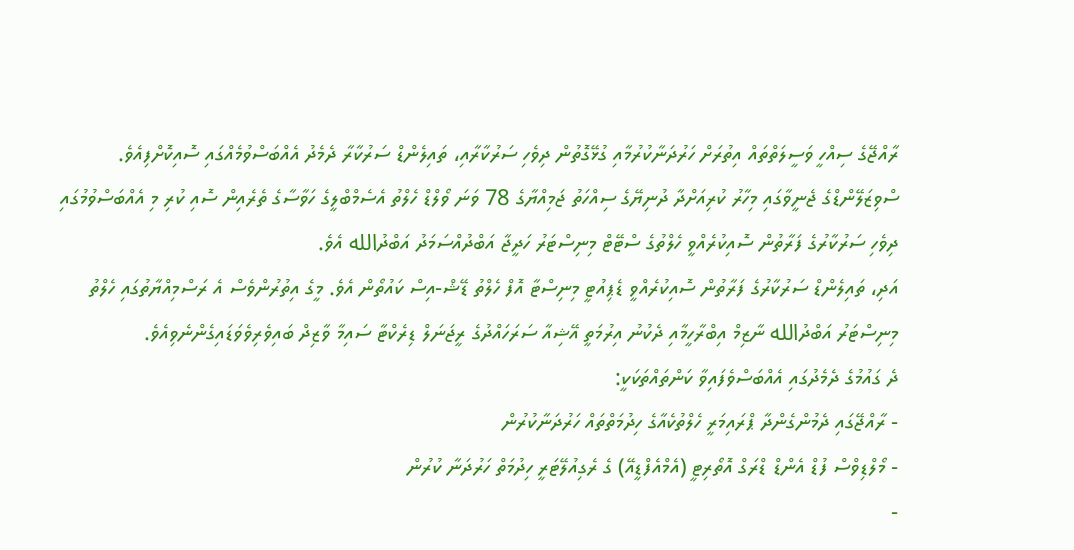ރާއްޖޭގެ ސިއްހީ ވަސީލަތްތައް އިތުރަށް ހަރުދަނާކުރުމާއި ގުޅޭގޮތުން ދިވެހި ސަރުކާރާއި، ތައިލެންޑް ސަރުކާރާ ދެމެދު އެއްބަސްވުމެއްގައި ސޮއިކޮށްފިއެވެ.
ސްވިޒަލޭންޑްގެ ޖެނީވާގައި މިހާރު ކުރިއަށްދާ ދުނިޔޭގެ ސިއްހަތު ޖަމިއްޔާގެ 78 ވަނަ ވޯލްޑް ހެލްތު އެސެމްބްލީގެ ހަވާސާގެ ތެރެއިން ސޮއި ކުރި މި އެއްބަސްވުމުގައި ދިވެހި ސަރުކާރުގެ ފަރާތުން ސޮއިކުރެއްވީ ހެލްތުގެ ސްޓޭޓް މިނިސްޓަރު ހަދީޖާ އަބްދުއްސަމަދު އަބްދުالله އެވެ.
އަދި، ތައިލެންޑް ސަރުކާރުގެ ފަރާތުން ސޮއިކުރެއްވީ ޑެޕިއުޓީ މިނިސްޓާ އޮފް ހެލްތު ޑޭޝް-އިސް ކައުތޯން އެވެ. މީގެ އިތުރުންވެސް އެ ރަސްމިއްޔާތުގައި ހެލްތު މިނިސްޓަރު އަބްދުالله ނާޒިމް އިބްރާހީމާއި ދެކުނު އިރުމަތީ އޭޝިއާ ސަރަހައްދުގެ ރީޖަނަލް ޑިރެކްޓާ ސައިމާ ވާޒިދް ބައިވެރިވެވަޑައިގެންނެވިއެވެ.
ދެ ގައުމުގެ ދެމެދުގައި އެއްބަސްވެފައިވާ ކަންތައްތަކަކީ:
- ރާއްޖޭގައި ދެމުންގެންދާ ޕްރައިމަރީ ހެލްތުކެއާގެ ހިދުމަތްތައް ހަރުދަނާކުރުން
- މޯލްޑިވްސް ފުޑް އެންޑް ޑްރަގް އޮތޯރިޓީ (އެމްއެފްޑީއޭ) ގެ ރެގިއުލޭޓަރީ ހިދުމަތް ހަރުދަނާ ކުރުން
-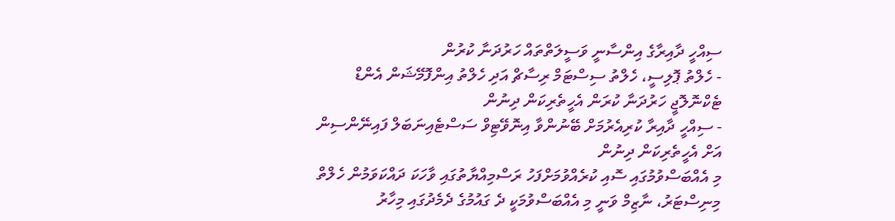ސިއްހީ ދާއިރާގެ އިންސާނީ ވަސީލަތްތައް ހަރުދަނާ ކުރުން
- ހެލްތު ޕޮލިސީ، ހެލްތު ސިސްޓަމް ރިސާޗް އަދި ހެލްތު އިންފޮމޭޝަން އެންޑް ޓެކްނޮލޮޖީ ހަރުދަނާ ކުރަން އެހީތެރިކަން ދިނުން
- ސިއްހީ ދާއިރާ ކުރިއެރުމަށް ބޭނުންވާ އިނޮވޭޓިވް ސަސްޓެއިނަބަލް ފައިނޭންސިން އަށް އެހީތެރިކަން ދިނުން
މި އެއްބަސްވުމުގައި ސޮއި ކުރެއްވުމަށްފަހު ރަސްމިއްޔާތުގައި ވާހަކަ ދައްކަވަމުން ހެލްތް މިނިސްޓަރު، ނާޒިމް ވަނީ މި އެއްބަސްވުމަކީ ދެ ގައުމުގެ ދެމެދުގައި މިހާރު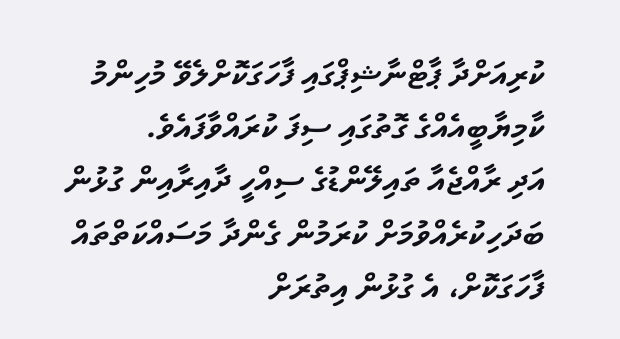ކުރިއަށްދާ ޕާޓްނާޝިޕްގައި ފާހަގަކޮށްލެވޭ މުހިންމު ކާމިޔާބީއެއްގެ ގޮތުގައި ސިފަ ކުރައްވާފައެވެ.
އަދި ރާއްޖެއާ ތައިލޭންޑުގެ ސިއްހީ ދާއިރާއިން ގުޅުން ބަދަހިކުރެއްވުމަށް ކުރަމުން ގެންދާ މަސައްކަތްތައް ފާހަގަކޮށް، އެ ގުޅުން އިތުރަށް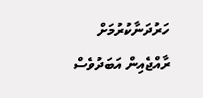ހަރުދަނާކުރުމަށް ރާއްޖެއިން އަބަދުވެސް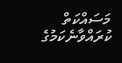މަސައްކަތް ކުރައްވާނެކަމުގެ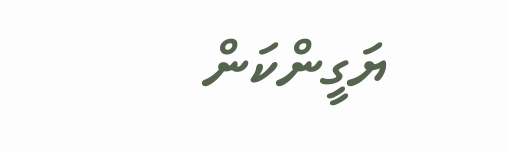ޔަގީންކަން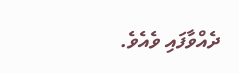ދެއްވާފައި ވެއެވެ.